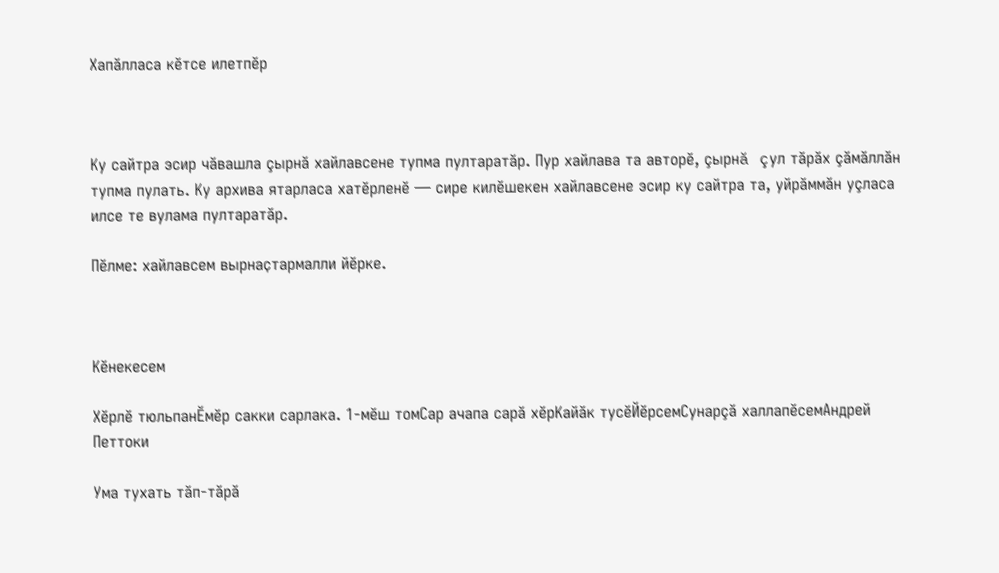Хапăлласа кĕтсе илетпĕр



Ку сайтра эсир чăвашла çырнă хайлавсене тупма пултаратăр. Пур хайлава та авторĕ, çырнă çул тăрăх çăмăллăн тупма пулать. Ку архива ятарласа хатĕрленĕ — сире килĕшекен хайлавсене эсир ку сайтра та, уйрăммăн уçласа илсе те вулама пултаратăр.

Пӗлме: хайлавсем вырнаҫтармалли йӗрке.



Кĕнекесем

Хĕрлĕ тюльпанĔмĕр сакки сарлака. 1-мĕш томСар ачапа сарă хĕрКайăк тусĕЙĕрсемСунарçă халлапĕсемАндрей Петтоки

Ума тухать тăп-тăрă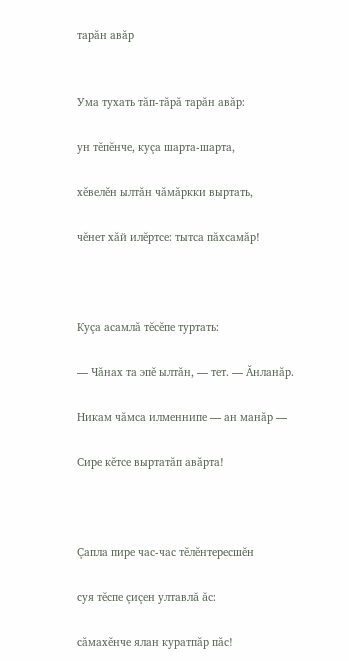тарăн авăр


Ума тухать тăп-тăрă тарăн авăр:

ун тĕпĕнче, куçа шарта-шарта,

хĕвелĕн ылтăн чăмăркки выртать,

чĕнет хăй илĕртсе: тытса пăхсамăр!



Куçа асамлă тĕсĕпе туртать:

— Чăнах та эпĕ ылтăн, — тет. — Ăнланăр.

Никам чăмса илменнипе — ан манăр —

Сире кĕтсе выртатăп авăрта!



Çапла пире час-час тĕлĕнтересшĕн

суя тĕспе çиçен ултавлă ăс:

сăмахĕнче ялан куратпăр пăс!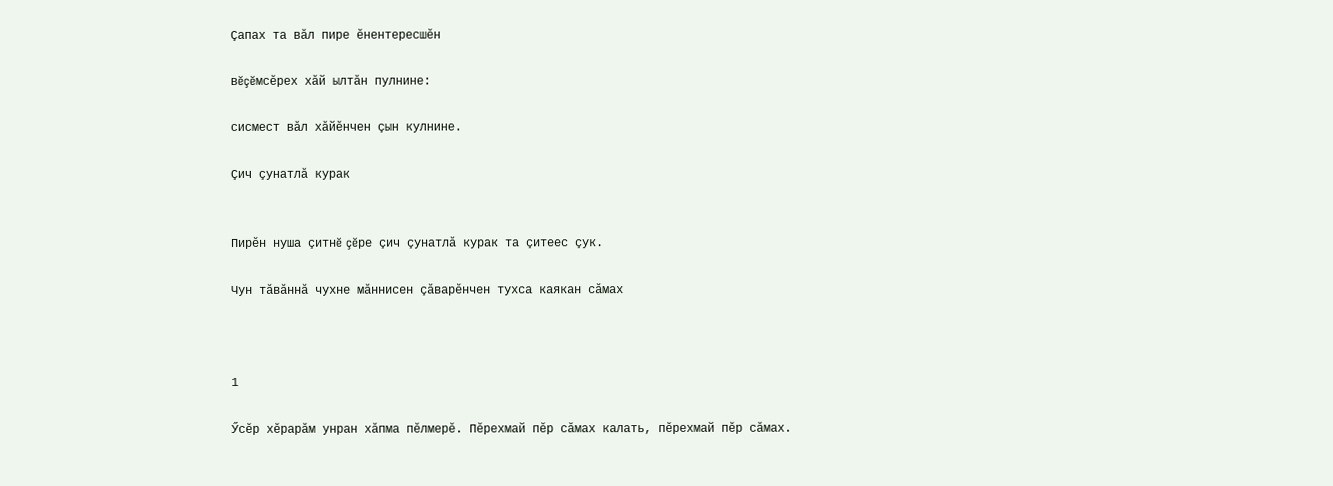Çапах та вăл пире ĕнентересшĕн

вĕçĕмсĕрех хăй ылтăн пулнине:

сисмест вăл хăйĕнчен çын кулнине.

Çич çунатлă курак


Пирĕн нуша çитнĕ çĕре çич çунатлă курак та çитеес çук.

Чун тăвăннă чухне мăннисен çăварĕнчен тухса каякан сăмах



1

Ӳсĕр хĕрарăм унран хăпма пĕлмерĕ. Пĕрехмай пĕр сăмах калать, пĕрехмай пĕр сăмах.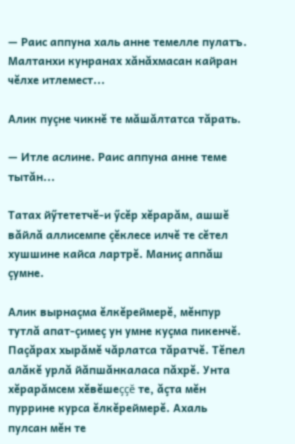— Раис аппуна халь анне темелле пулатъ. Малтанхи кунранах хăнăхмасан кайран чĕлхе итлемест...

Алик пуçне чикнĕ те мăшăлтатса тăрать.

— Итле аслине. Раис аппуна анне теме тытăн...

Татах йӳтететчĕ-и ӳсĕр хĕрарăм, ашшĕ вăйлă аллисемпе çĕклесе илчĕ те сĕтел хушшине кайса лартрĕ. Маниç аппăш çумне.

Алик вырнаçма ĕлкĕреймерĕ, мĕнпур тутлă апат-çимеç ун умне куçма пикенчĕ. Паçăрах хырăмĕ чăрлатса тăратчĕ. Тĕпел алăкĕ урлă йăпшăнкаласа пăхрĕ. Унта хĕрарăмсем хĕвĕшеççĕ те, ăçта мĕн пуррине курса ĕлкĕреймерĕ. Ахаль пулсан мĕн те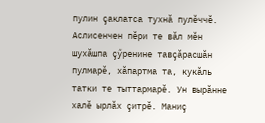пулин çаклатса тухнă пулĕччĕ. Аслисенчен пĕри те вăл мĕн шухăшпа çӳренине тавçăрасшăн пулмарĕ, хăпартма та, кукăль татки те тыттармарĕ. Ун вырăнне халĕ ырлăх çитрĕ. Маниç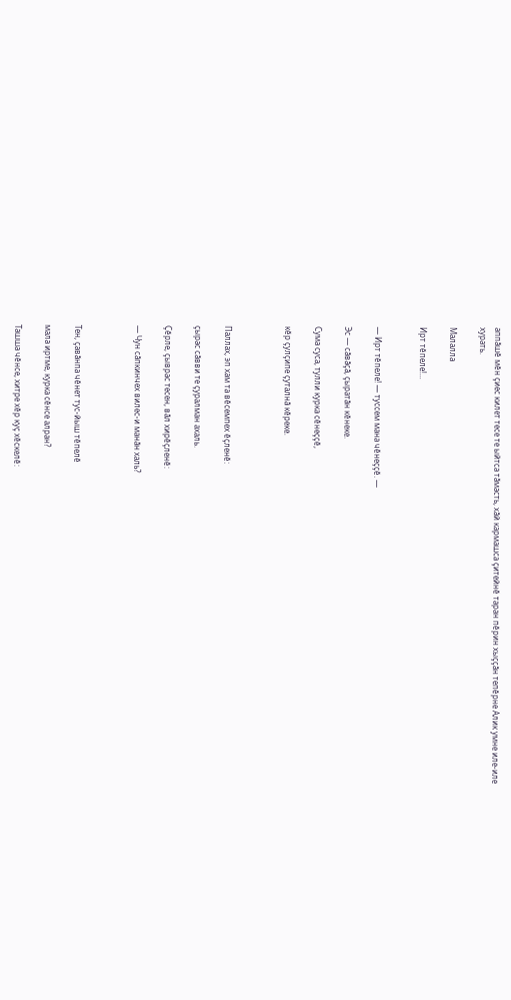аппăшĕ мĕн çиес килет тесе те ыйтса тăмасть, хăй кармашса çитейнĕ таран пĕрин хыççăн тепĕрне Алик умне иле-иле хурать.

Малалла

Ирт тĕпеле!...


— Ирт тĕпеле! — туссем мана чĕнеççĕ. —

Эс — сăвăçă, çыратăн кĕнеке.

Сума суса, тулли курка сĕнеççĕ,

кĕр çулçипе çуталнă кĕреке.



Паллах, эп хам та вĕсемпех ĕçленĕ:

çырас сăвви те çуралман ахаль.

Çĕрле, çыврас тесен, вăл хирĕçленĕ:

— Чун сăпкинчех вилес-и манăн халь?



Тен, çавăнпа чĕнет тус-йыш тĕпелĕ

мала иртме, курка сĕнсе алран?

Ташша чĕнсе, хитре хĕр куç хĕскелĕ: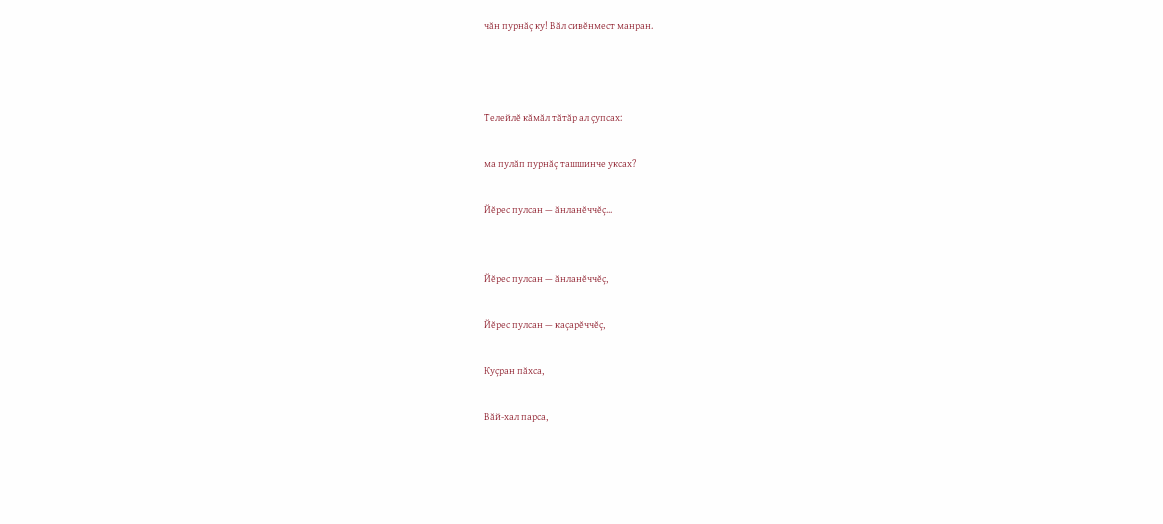чăн пурнăç ку! Вăл сивĕнмест манран.



Телейлĕ кăмăл тăтăр ал çупсах:

ма пулăп пурнăç ташшинче уксах?

Йĕрес пулсан — ăнланĕччĕç...


Йĕрес пулсан — ăнланĕччĕç,

Йĕрес пулсан — каçарĕччĕç,

Куçран пăхса,

Вăй-хал парса,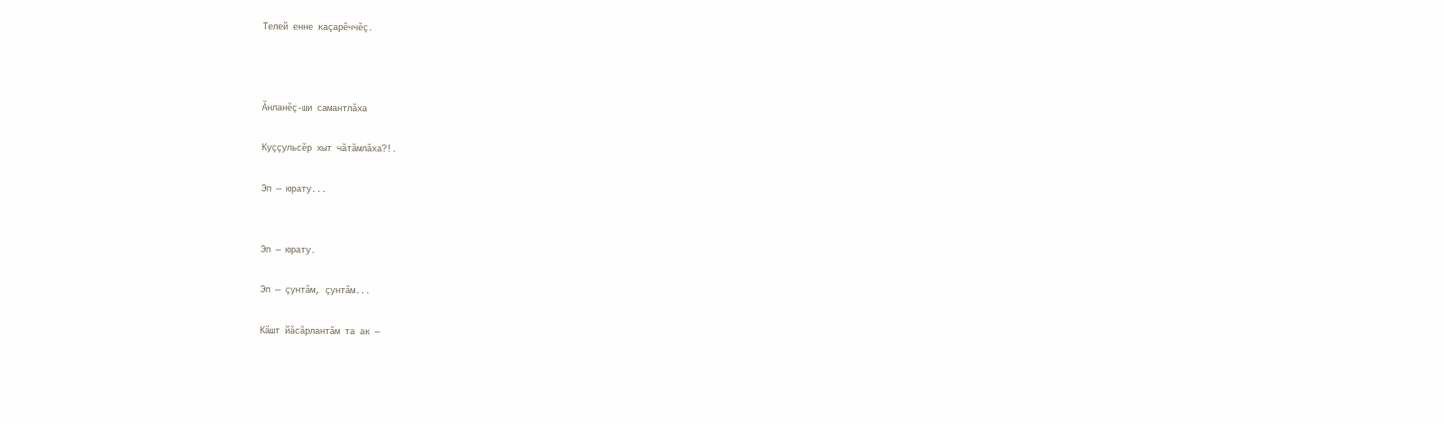Телей енне каçарĕччĕç.



Ăнланĕç-ши самантлăха

Куççульсĕр хыт чăтăмлăха?!.

Эп — юрату...


Эп — юрату.

Эп — çунтăм, çунтăм...

Кăшт йăсăрлантăм та ак —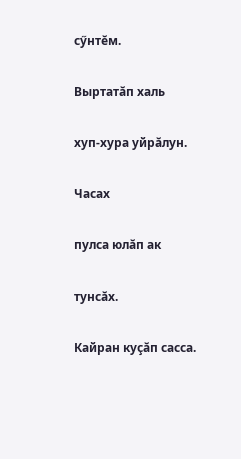сӳнтĕм.

Выртатăп халь

хуп-хура уйрăлун.

Часах

пулса юлăп ак

тунсăх.

Кайран куçăп сасса.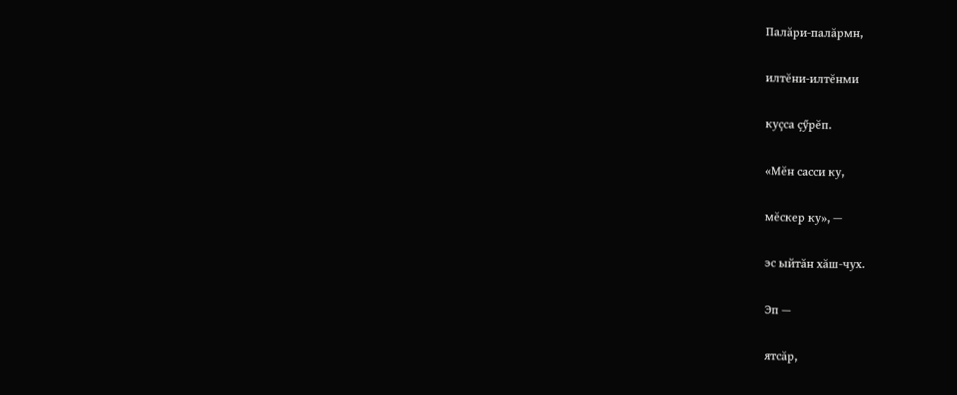Палăри-палăрмн,

илтĕни-илтĕнми

куçса çӳрĕп.

«Мĕн сасси ку,

мĕскер ку», —

эс ыйтăн хăш-чух.

Эп —

ятсăр,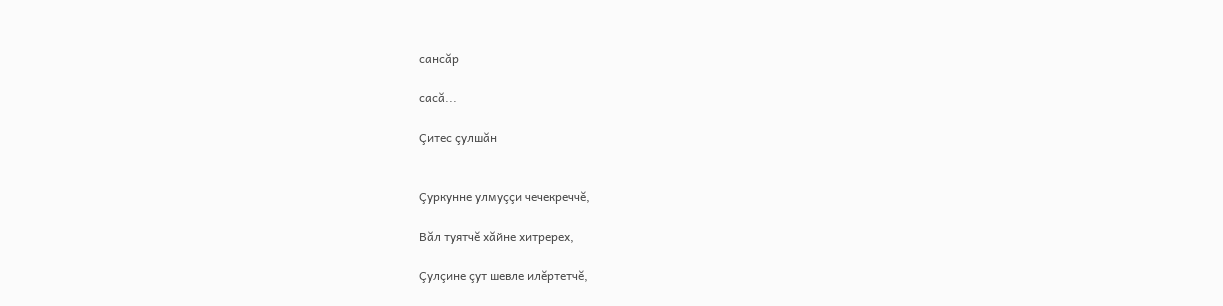сансăр

сасă...

Çитес çулшăн


Çуркунне улмуççи чечекреччĕ,

Вăл туятчĕ хăйне хитререх,

Çулçине çут шевле илĕртетчĕ,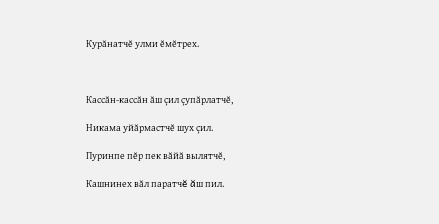Курăнатчĕ улми ĕмĕтрех.



Кассăн-кассăн ăш çил çупăрлатчĕ,

Никама уйăрмастчĕ шух çил.

Пуринпе пĕр пек вăйă вылятчĕ,

Кашнинех вăл паратчĕ ăш пил.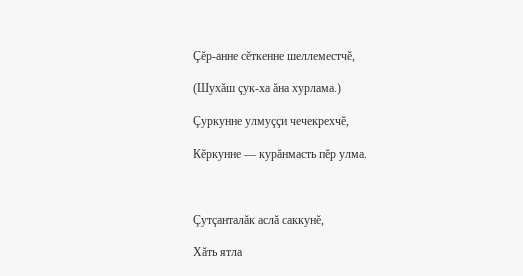Çĕр-анне сĕткенне шеллеместчĕ,

(Шухăш çук-ха ăна хурлама.)

Çуркунне улмуççи чечекрехчĕ,

Кĕркунне — курăнмасть пĕр улма.



Çутçанталăк аслă саккунĕ,

Хăть ятла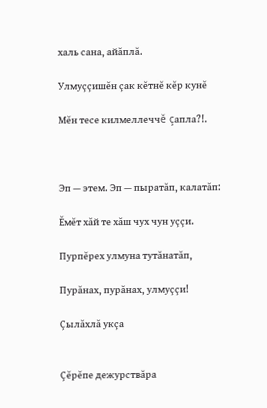халь сана, айăплă.

Улмуççишĕн çак кĕтнĕ кĕр кунĕ

Мĕн тесе килмеллеччĕ çапла?!.



Эп — этем. Эп — пыратăп, калатăп:

Ĕмĕт хăй те хăш чух чун уççи.

Пурпĕрех улмуна тутăнатăп,

Пурăнах, пурăнах, улмуççи!

Çылăхлă укçа


Çĕрĕпе дежурствăра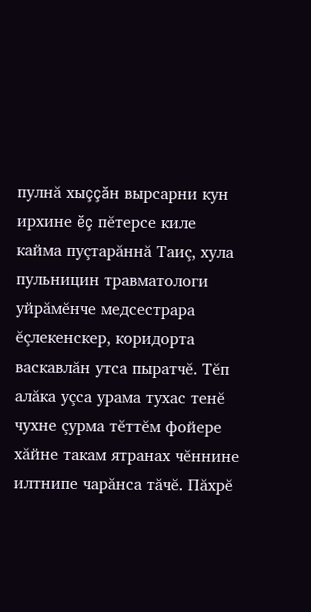пулнă хыççăн вырсарни кун ирхине ĕç пĕтерсе киле кайма пуçтарăннă Таиç, хула пульницин травматологи уйрăмĕнче медсестрара ĕçлекенскер, коридорта васкавлăн утса пыратчĕ. Тĕп алăка уçса урама тухас тенĕ чухне çурма тĕттĕм фойере хăйне такам ятранах чĕннине илтнипе чарăнса тăчĕ. Пăхрĕ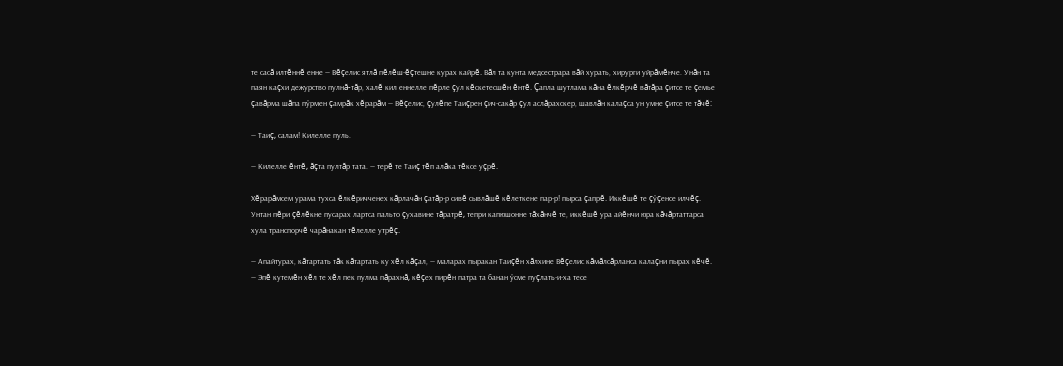те сасă илтĕннĕ енне — Вĕçелис ятлă пĕлĕш-ĕçтешне курах кайрĕ. Вăл та кунта медсестрара вăй хурать, хирурги уйрăмĕнче. Унăн та паян каçхи дежурство пулнă-тăр, халĕ кил еннелле пĕрле çул кĕскетесшĕн ĕнтĕ. Çапла шутлама кăна ĕлкĕрчĕ вăтăра çитсе те çемье çавăрма шăпа пӳрмен çамрăк хĕрарăм — Вĕçелис, çулĕпе Таиçрен çич-сакăр çул аслăрахскер, шавлăн калаçса ун умне çитсе те тăчĕ:

— Таиç, салам! Килелле пуль.

— Килелле ĕнтĕ, ăçта пултăр тата. — терĕ те Таиç тĕп алăка тĕксе уçрĕ.

Хĕрарăмсем урама тухса ĕлкĕричченех кăрлачăн çатăр-р сивĕ сывлăшĕ кĕлеткене пар-р! пырса çапрĕ. Иккĕшĕ те çӳçенсе илчĕç. Унтан пĕри çĕлĕкне пусарах лартса пальто çухавине тăратрĕ, тепри капюшонне тăхăнчĕ те, иккĕшĕ ура айĕнчи юра кăчăртаттарса хула транспорчĕ чарăнакан тĕлелле утрĕç.

— Апайтурах, кăтартать тăк кăтартать ку хĕл кăçал, — маларах пыракан Таиçĕн хăлхине Вĕçелис кăмăлсăрланса калаçни пырах кĕчĕ. — Эпĕ кутемĕн хĕл те хĕл пек пулма пăрахнă, кĕçех пирĕн патра та банан ӳсме пуçлать-и-ха тесе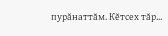пурăнаттăм. Кĕтсех тăр...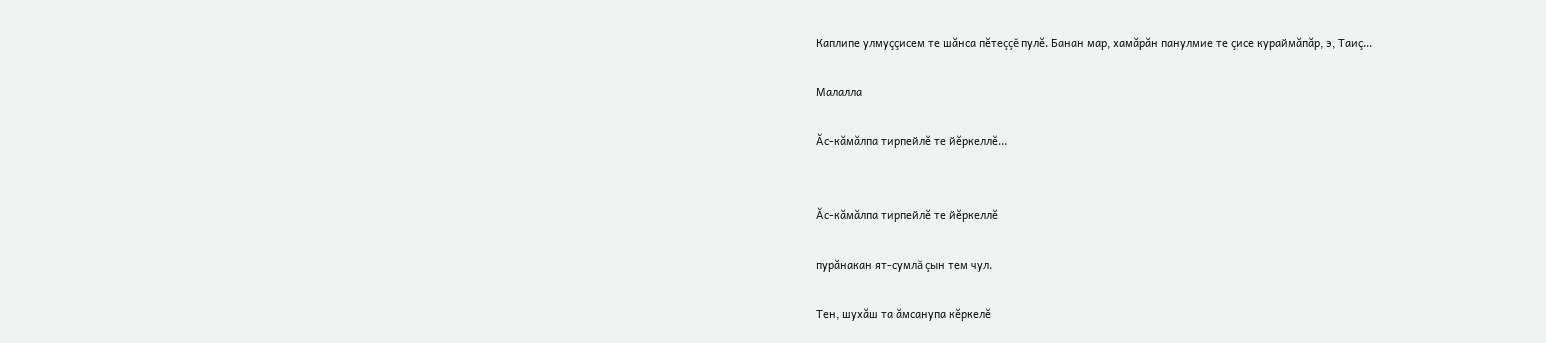Каплипе улмуççисем те шăнса пĕтеççĕ пулĕ. Банан мар, хамăрăн панулмие те çисе кураймăпăр, э, Таиç...

Малалла

Ăс-кăмăлпа тирпейлĕ те йĕркеллĕ...


Ăс-кăмăлпа тирпейлĕ те йĕркеллĕ

пурăнакан ят-сумлă çын тем чул.

Тен, шухăш та ăмсанупа кĕркелĕ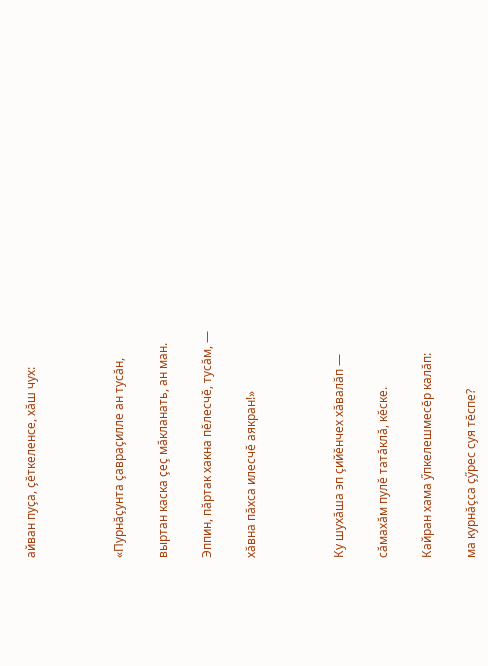айван пуçа, çĕткеленсе, хăш чух:



«Пурнăçунта çавраçилле ан тусăн,

выртан каска çеç мăкланать, ан ман.

Эппин, пăртак хакна пĕлесчĕ, тусăм, —

хăвна пăхса илесчĕ аякран!»



Ку шухăша эп çийĕнчех хăвалăп —

сăмахăм пулĕ татăклă, кĕске.

Кайран хама ӳпкелешмесĕр калăп:

ма курнăçса çӳрес суя тĕспе?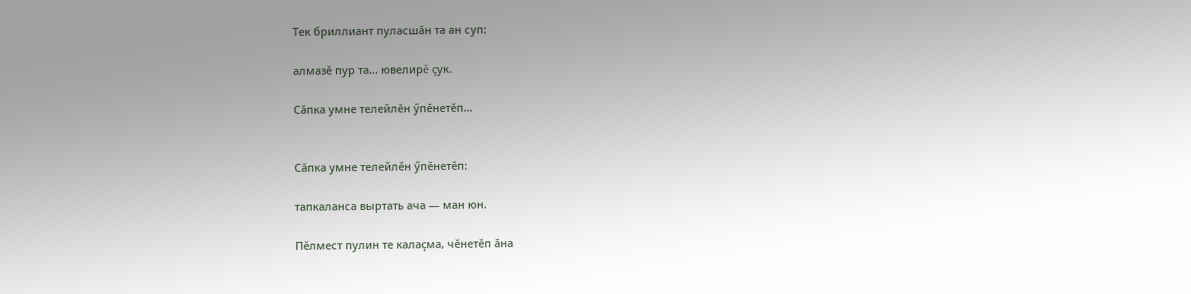Тек бриллиант пуласшăн та ан суп:

алмазĕ пур та... ювелирĕ çук.

Сăпка умне телейлĕн ӳпĕнетĕп...


Сăпка умне телейлĕн ӳпĕнетĕп:

тапкаланса выртать ача — ман юн.

Пĕлмест пулин те калаçма, чĕнетĕп ăна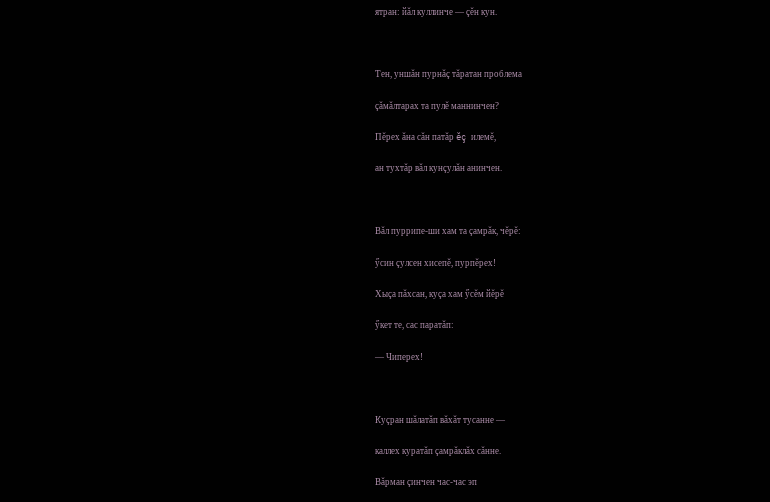ятран: йăл куллинче — çĕн кун.



Тен, уншăн пурнăç тăратан проблема

çăмăлтарах та пулĕ маннинчен?

Пĕрех ăна сăн патăр ĕç илемĕ,

ан тухтăр вăл кунçулăн анинчен.



Вăл пуррипе-ши хам та çамрăк, чĕрĕ:

ӳсин çулсен хисепĕ, пурпĕрех!

Хыçа пăхсан, куçа хам ӳсĕм йĕрĕ

ӳкет те, сас паратăп:

— Чиперех!



Куçран шăлатăп вăхăт тусанне —

каллех куратăп çамрăклăх сăнне.

Вăрман çинчен час-час эп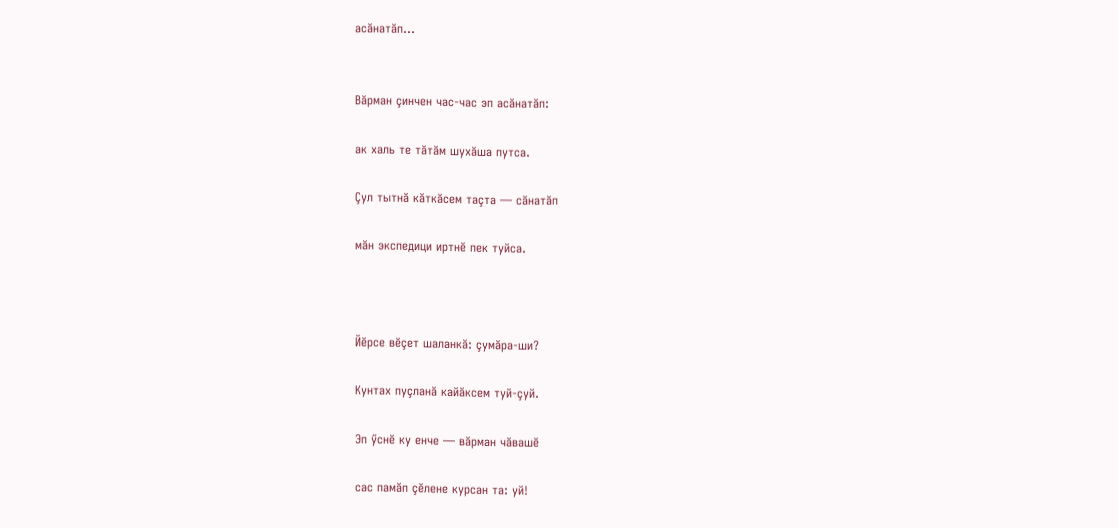асăнатăп...


Вăрман çинчен час-час эп асăнатăп:

ак халь те тăтăм шухăша путса.

Çул тытнă кăткăсем таçта — сăнатăп

мăн экспедици иртнĕ пек туйса.



Йĕрсе вĕçет шаланкă: çумăра-ши?

Кунтах пуçланă кайăксем туй-çуй.

Эп ӳснĕ ку енче — вăрман чăвашĕ

сас памăп çĕлене курсан та: уй!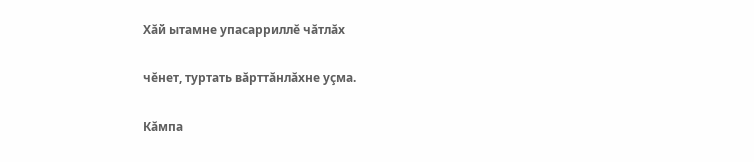Хăй ытамне упасарриллĕ чăтлăх

чĕнет, туртать вăрттăнлăхне уçма.

Кăмпа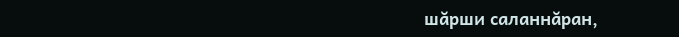шăрши саланнăран,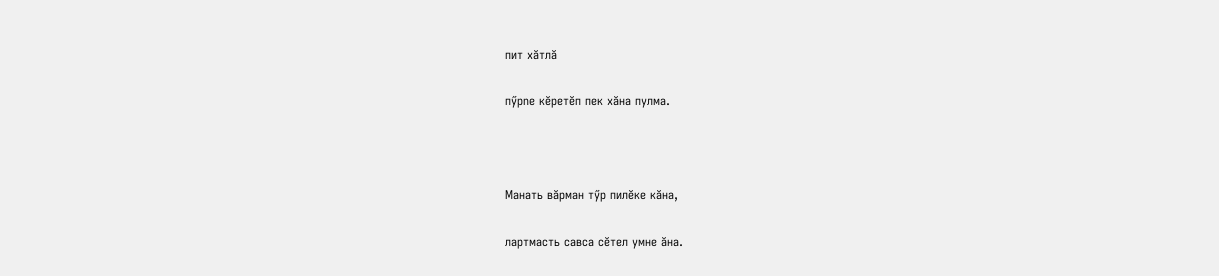пит хăтлă

пӳрnе кĕретĕп пек хăна пулма.



Манать вăрман тӳр пилĕке кăна,

лартмасть савса сĕтел умне ăна.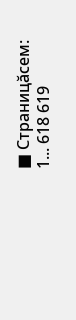■ Страницăсем: 1... 618 619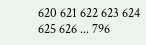620 621 622 623 624 625 626 ... 796